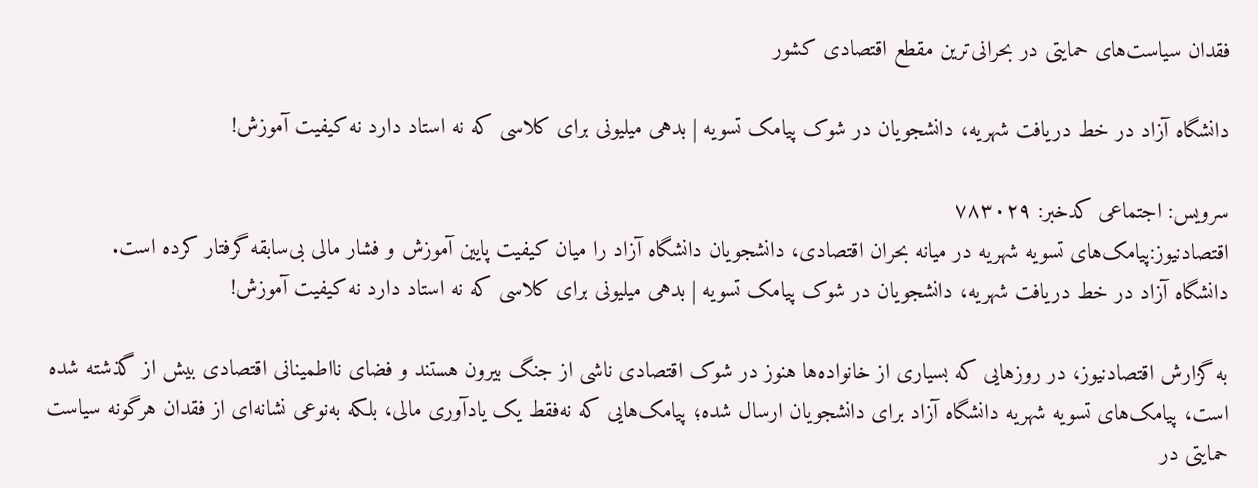فقدان سیاست‌های حمایتی در بحرانی‌ترین مقطع اقتصادی کشور

دانشگاه آزاد در خط دریافت شهریه، دانشجویان در شوک پیامک تسویه | بدهی میلیونی برای کلاسی که نه استاد دارد نه کیفیت آموزش!

سرویس: اجتماعی کدخبر: ۷۸۳۰۲۹
اقتصادنیوز:پیامک‌های تسویه شهریه در میانه بحران اقتصادی، دانشجویان دانشگاه آزاد را میان کیفیت پایین آموزش و فشار مالی بی‌سابقه گرفتار کرده است.
دانشگاه آزاد در خط دریافت شهریه، دانشجویان در شوک پیامک تسویه | بدهی میلیونی برای کلاسی که نه استاد دارد نه کیفیت آموزش!

به گزارش اقتصادنیوز، در روزهایی که بسیاری از خانواده‌ها هنوز در شوک اقتصادی ناشی از جنگ بیرون هستند و فضای نااطمینانی اقتصادی بیش از گذشته شده است، پیامک‌های تسویه شهریه دانشگاه آزاد برای دانشجویان ارسال شده؛ پیامک‌هایی که نه‌فقط یک یادآوری مالی، بلکه به‌نوعی نشانه‌ای از فقدان هرگونه سیاست حمایتی در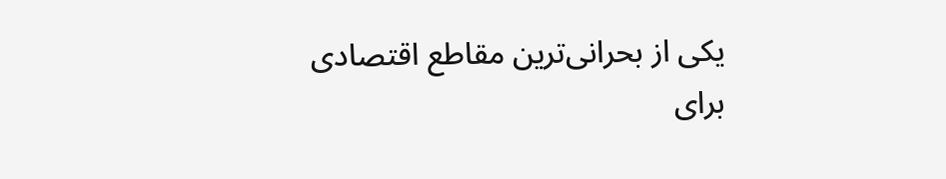یکی از بحرانی‌ترین مقاطع اقتصادی برای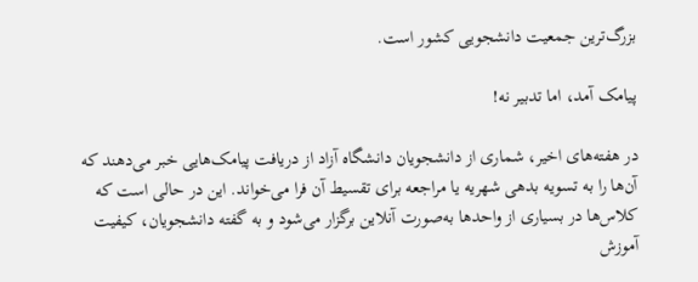بزرگ‌ترین جمعیت دانشجویی کشور است.

پیامک آمد، اما تدبیر نه!

در هفته‌های اخیر، شماری از دانشجویان دانشگاه آزاد از دریافت پیامک‌هایی خبر می‌دهند که آن‌ها را به تسویه بدهی شهریه یا مراجعه برای تقسیط آن فرا می‌خواند. این در حالی است که کلاس‌ها در بسیاری از واحدها به‌صورت آنلاین برگزار می‌شود و به گفته دانشجویان، کیفیت آموزش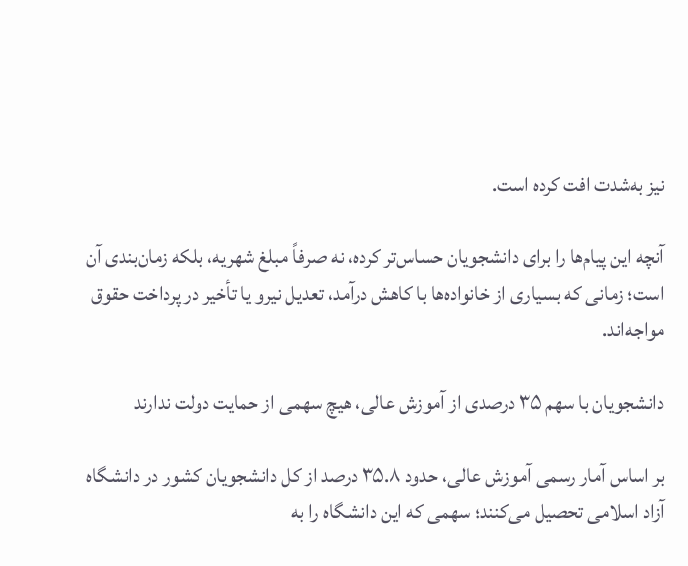نیز به‌شدت افت کرده است.

آنچه این پیام‌ها را برای دانشجویان حساس‌تر کرده، نه صرفاً مبلغ شهریه، بلکه زمان‌بندی آن است؛ زمانی که بسیاری از خانواده‌ها با کاهش درآمد، تعدیل نیرو یا تأخیر در پرداخت حقوق مواجه‌اند.

دانشجویان با سهم ۳۵ درصدی از آموزش عالی، هیچ سهمی از حمایت دولت ندارند

بر اساس آمار رسمی آموزش عالی، حدود ۳۵.۸ درصد از کل دانشجویان کشور در دانشگاه آزاد اسلامی تحصیل می‌کنند؛ سهمی که این دانشگاه را به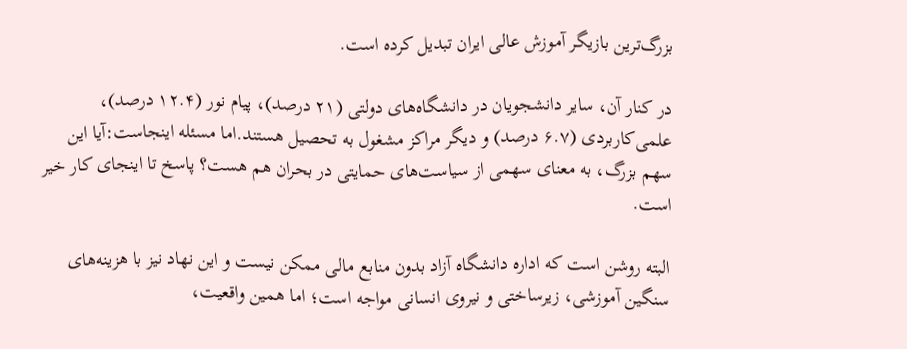بزرگ‌ترین بازیگر آموزش عالی ایران تبدیل کرده است.

در کنار آن، سایر دانشجویان در دانشگاه‌های دولتی (۲۱ درصد)، پیام نور (۱۲.۴ درصد)، علمی‌کاربردی (۶.۷ درصد) و دیگر مراکز مشغول به تحصیل هستند.اما مسئله اینجاست:آیا این سهم بزرگ، به معنای سهمی از سیاست‌های حمایتی در بحران هم هست؟ پاسخ تا اینجای کار خیر است.

البته روشن است که اداره دانشگاه آزاد بدون منابع مالی ممکن نیست و این نهاد نیز با هزینه‌های سنگین آموزشی، زیرساختی و نیروی انسانی مواجه است؛ اما همین واقعیت،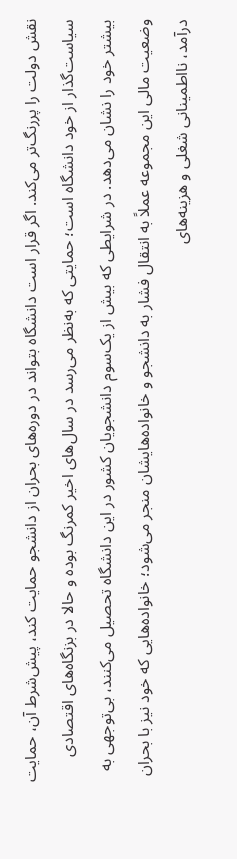نقش دولت را پررنگ‌تر می‌کند. اگر قرار است دانشگاه بتواند در دوره‌های بحران از دانشجو حمایت کند، پیش‌شرط آن، حمایت سیاست‌گذار از خود دانشگاه است؛ حمایتی که به‌نظر می‌رسد در سال‌های اخیر کمرنگ بوده و حالا در بزنگاه‌های اقتصادی بیشتر خود را نشان می‌دهد. در شرایطی که بیش از یک‌سوم دانشجویان کشور در این دانشگاه تحصیل می‌کنند، بی‌توجهی به وضعیت مالی این مجموعه عملاً به انتقال فشار به دانشجو و خانواده‌هایشان منجر می‌شود؛ خانواده‌هایی که خود نیز با بحران درآمد، نااطمینانی شغلی و هزینه‌های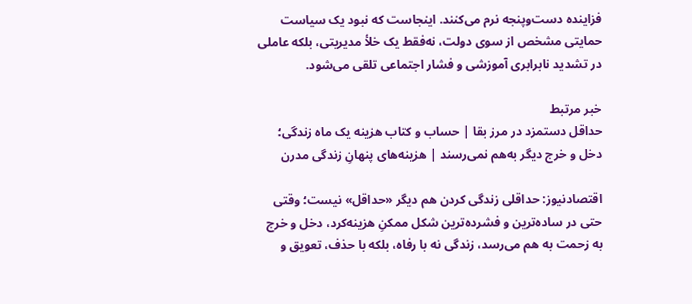فزاینده دست‌وپنجه نرم می‌کنند. اینجاست که نبود یک سیاست حمایتی مشخص از سوی دولت، نه‌فقط یک خلأ مدیریتی، بلکه عاملی در تشدید نابرابری آموزشی و فشار اجتماعی تلقی می‌شود.

خبر مرتبط
حداقل دستمزد در مرز بقا | حساب‌ و کتاب هزینه‌ یک ماه زندگی؛ دخل‌ و خرج دیگر به‌هم نمی‌رسند | هزینه‌های پنهانِ زندگی مدرن

اقتصادنیوز: حداقلی زندگی کردن هم دیگر «حداقل» نیست؛ وقتی حتی در ساده‌ترین و فشرده‌ترین شکل ممکنِ هزینه‌کرد، دخل و خرج به زحمت به هم می‌رسد، زندگی نه با رفاه، بلکه با حذف، تعویق و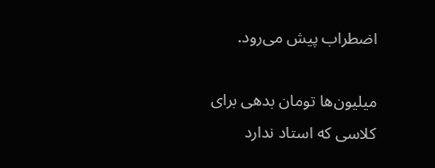اضطراب پیش می‌رود.

میلیون‌ها تومان بدهی برای کلاسی که استاد ندارد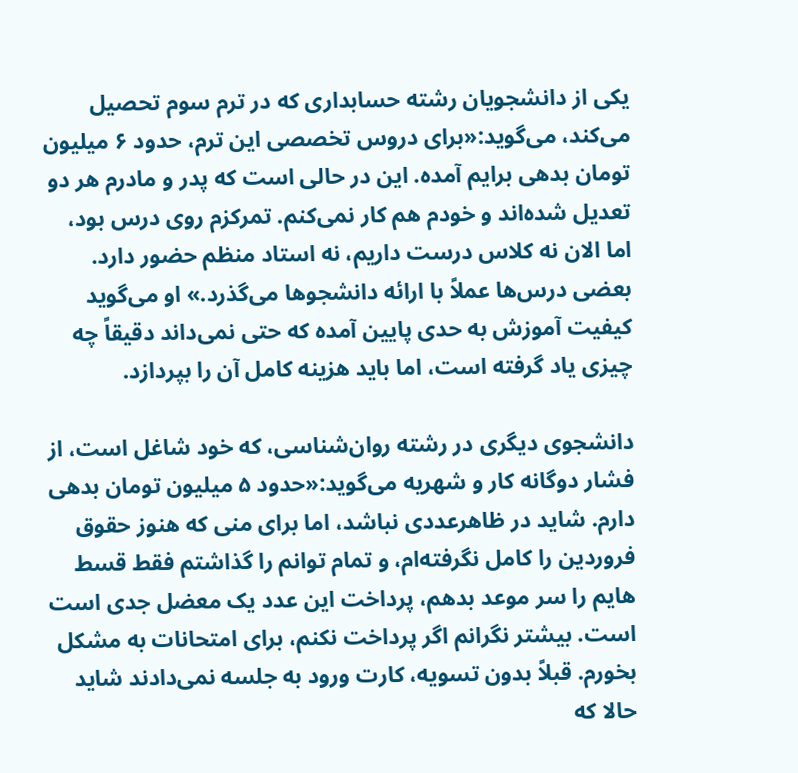یکی از دانشجویان رشته حسابداری که در ترم سوم تحصیل می‌کند، می‌گوید:«برای دروس تخصصی این ترم، حدود ۶ میلیون تومان بدهی برایم آمده. این در حالی است که پدر و مادرم هر دو تعدیل شده‌اند و خودم هم کار نمی‌کنم. تمرکزم روی درس بود، اما الان نه کلاس درست داریم، نه استاد منظم حضور دارد. بعضی درس‌ها عملاً با ارائه دانشجوها می‌گذرد.» او می‌گوید کیفیت آموزش به حدی پایین آمده که حتی نمی‌داند دقیقاً چه چیزی یاد گرفته است، اما باید هزینه کامل آن را بپردازد.

دانشجوی دیگری در رشته روان‌شناسی، که خود شاغل است، از فشار دوگانه کار و شهریه می‌گوید:«حدود ۵ میلیون تومان بدهی دارم. شاید در ظاهرعددی نباشد، اما برای منی که هنوز حقوق فروردین را کامل نگرفته‌ام، و تمام توانم را گذاشتم فقط قسط هایم را سر موعد بدهم، پرداخت این عدد یک معضل جدی است است. بیشتر نگرانم اگر پرداخت نکنم، برای امتحانات به مشکل بخورم. قبلاً بدون تسویه، کارت ورود به جلسه نمی‌دادند شاید حالا که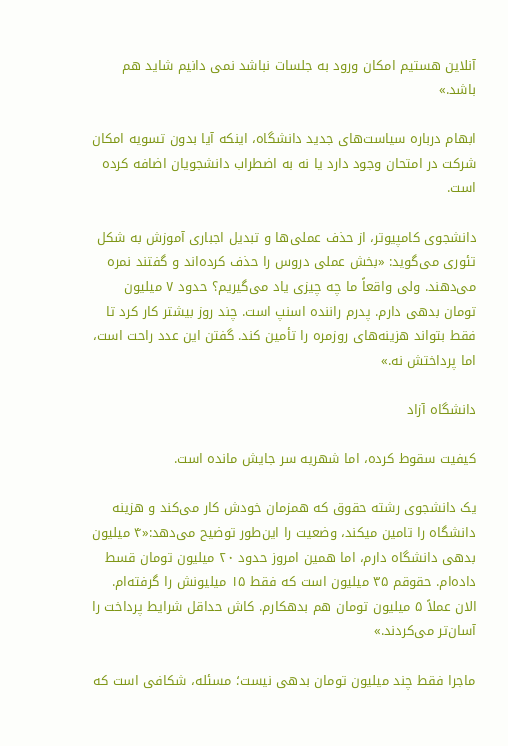آنلاین هستیم امکان ورود به جلسات نباشد نمی دانیم شاید هم باشد.»

ابهام درباره سیاست‌های جدید دانشگاه، اینکه آیا بدون تسویه امکان شرکت در امتحان وجود دارد یا نه به اضطراب دانشجویان اضافه کرده است.

دانشجوی کامپیوتر، از حذف عملی‌ها و تبدیل اجباری آموزش به شکل تئوری می‌گوید: «بخش عملی دروس را حذف کرده‌اند و گفتند نمره می‌دهند. ولی واقعاً ما چه چیزی یاد می‌گیریم؟ حدود ۷ میلیون تومان بدهی دارم. پدرم راننده اسنپ است. چند روز بیشتر کار کرد تا فقط بتواند هزینه‌های روزمره را تأمین کند. گفتن این عدد راحت است، اما پرداختش نه.»

دانشگاه آزاد

کیفیت سقوط کرده، اما شهریه سر جایش مانده است.

یک دانشجوی رشته حقوق که همزمان خودش کار می‌کند و هزینه دانشگاه را تامین میکند، وضعیت را این‌طور توضیح می‌دهد:«۴ میلیون بدهی دانشگاه دارم، اما همین امروز حدود ۲۰ میلیون تومان قسط داده‌ام. حقوقم ۳۵ میلیون است که فقط ۱۵ میلیونش را گرفته‌ام. الان عملاً ۵ میلیون تومان هم بدهکارم. کاش حداقل شرایط پرداخت را آسان‌تر می‌کردند.»

ماجرا فقط چند میلیون تومان بدهی نیست؛ مسئله، شکافی است که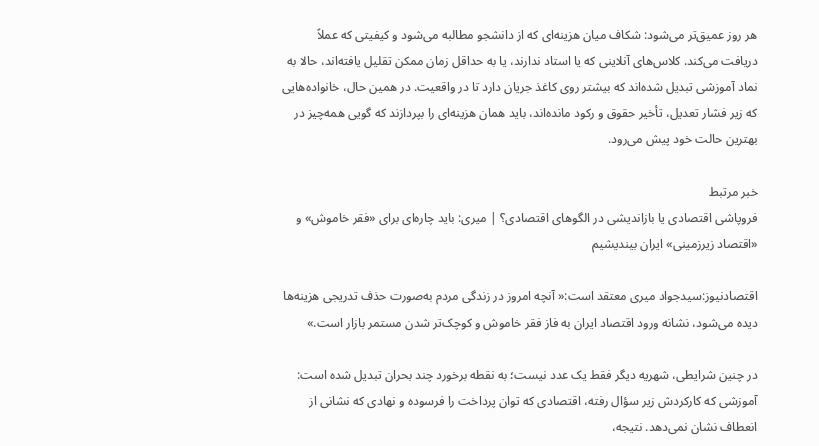هر روز عمیق‌تر می‌شود: شکاف میان هزینه‌ای که از دانشجو مطالبه می‌شود و کیفیتی که عملاً دریافت می‌کند. کلاس‌های آنلاینی که یا استاد ندارند، یا به حداقل زمان ممکن تقلیل یافته‌اند، حالا به نماد آموزشی تبدیل شده‌اند که بیشتر روی کاغذ جریان دارد تا در واقعیت. در همین حال، خانواده‌هایی که زیر فشار تعدیل، تأخیر حقوق و رکود مانده‌اند، باید همان هزینه‌ای را بپردازند که گویی همه‌چیز در بهترین حالت خود پیش می‌رود.

خبر مرتبط
فروپاشی اقتصادی یا بازاندیشی در الگوهای اقتصادی؟ | میری: باید چاره‌ای برای «فقر خاموش» و «اقتصاد زیرزمینی» ایران بیندیشیم

اقتصادنیوز:سیدجواد میری معتقد است:« آنچه امروز در زندگی مردم به‌صورت حذف تدریجی هزینه‌ها دیده می‌شود، نشانه ورود اقتصاد ایران به فاز فقر خاموش و کوچک‌تر شدن مستمر بازار است.»

در چنین شرایطی، شهریه دیگر فقط یک عدد نیست؛ به نقطه برخورد چند بحران تبدیل شده است: آموزشی که کارکردش زیر سؤال رفته، اقتصادی که توان پرداخت را فرسوده و نهادی که نشانی از انعطاف نشان نمی‌دهد. نتیجه،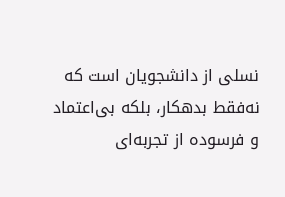نسلی از دانشجویان است که نه‌فقط بدهکار، بلکه بی‌اعتماد و فرسوده از تجربه‌ای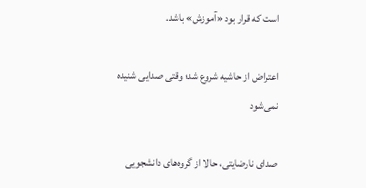است که قرار بود «آموزش» باشد.

اعتراض از حاشیه شروع شد؛ وقتی صدایی شنیده نمی‌شود

صدای نارضایتی، حالا از گروه‌های دانشجویی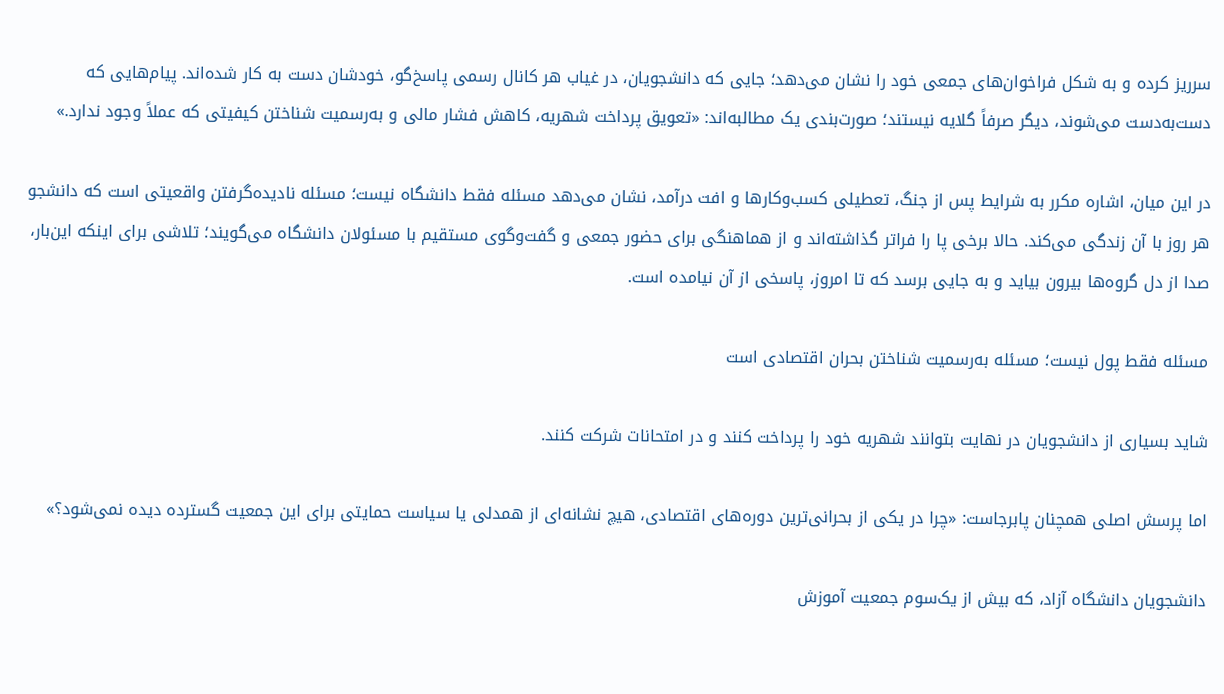سرریز کرده و به شکل فراخوان‌های جمعی خود را نشان می‌دهد؛ جایی که دانشجویان، در غیاب هر کانال رسمی پاسخ‌گو، خودشان دست به کار شده‌اند. پیام‌هایی که دست‌به‌دست می‌شوند، دیگر صرفاً گلایه نیستند؛ صورت‌بندی یک مطالبه‌اند: «تعویق پرداخت شهریه، کاهش فشار مالی و به‌رسمیت شناختن کیفیتی که عملاً وجود ندارد.»

در این میان، اشاره مکرر به شرایط پس از جنگ، تعطیلی کسب‌وکارها و افت درآمد، نشان می‌دهد مسئله فقط دانشگاه نیست؛ مسئله نادیده‌گرفتن واقعیتی است که دانشجو هر روز با آن زندگی می‌کند. حالا برخی پا را فراتر گذاشته‌اند و از هماهنگی برای حضور جمعی و گفت‌وگوی مستقیم با مسئولان دانشگاه می‌گویند؛ تلاشی برای اینکه این‌بار، صدا از دل گروه‌ها بیرون بیاید و به جایی برسد که تا امروز، پاسخی از آن نیامده است.

مسئله فقط پول نیست؛ مسئله به‌رسمیت شناختن بحران اقتصادی است

شاید بسیاری از دانشجویان در نهایت بتوانند شهریه خود را پرداخت کنند و در امتحانات شرکت کنند.

اما پرسش اصلی همچنان پابرجاست: «چرا در یکی از بحرانی‌ترین دوره‌های اقتصادی، هیچ نشانه‌ای از همدلی یا سیاست حمایتی برای این جمعیت گسترده دیده نمی‌شود؟»

دانشجویان دانشگاه آزاد، که بیش از یک‌سوم جمعیت آموزش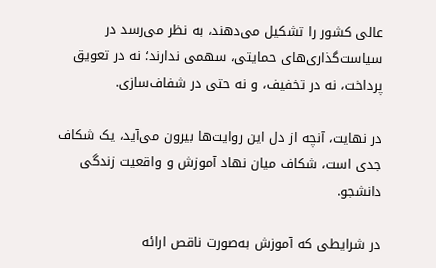عالی کشور را تشکیل می‌دهند، به نظر می‌رسد در سیاست‌گذاری‌های حمایتی، سهمی ندارند؛ نه در تعویق پرداخت، نه در تخفیف، و نه حتی در شفاف‌سازی.

در نهایت، آنچه از دل این روایت‌ها بیرون می‌آید، یک شکاف جدی است، شکاف میان نهاد آموزش و واقعیت زندگی دانشجو.

در شرایطی که آموزش به‌صورت ناقص ارائه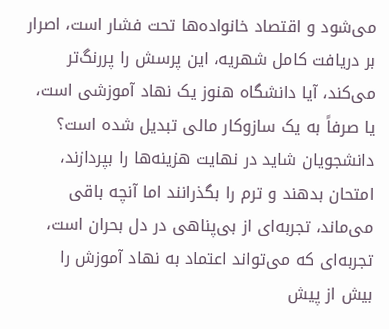می‌شود و اقتصاد خانواده‌ها تحت فشار است، اصرار بر دریافت کامل شهریه، این پرسش را پررنگ‌تر می‌کند، آیا دانشگاه هنوز یک نهاد آموزشی است، یا صرفاً به یک سازوکار مالی تبدیل شده است؟ دانشجویان شاید در نهایت هزینه‌ها را بپردازند، امتحان بدهند و ترم را بگذرانند اما آنچه باقی می‌ماند، تجربه‌ای از بی‌پناهی در دل بحران است، تجربه‌ای که می‌تواند اعتماد به نهاد آموزش را بیش از پیش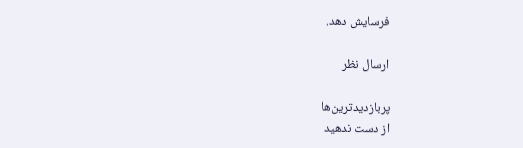فرسایش دهد.

ارسال نظر

پربازدیدترین‌ها
از دست ندهید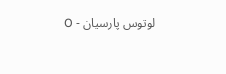لوتوس پارسیان - O